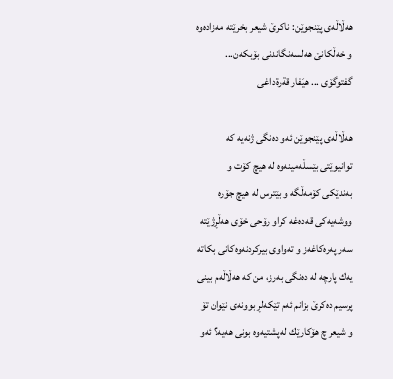هه‌ڵاڵه‌ی پێنجوێن: ناكرێ شیعر بخرێته‌ مه‌زاده‌وه‌ و خه‌ڵكانێ هه‌لسه‌نگاندنی بۆبكه‌ن... گفتوگۆی ... هيَفار قةرةداغى

هه‌ڵاڵه‌ی پێنجوێن ئه‌و ده‌نگی ژنه‌یه‌ كه‌ توانیوێتی بێسڵه‌مینه‌وه‌ له‌ هیچ كۆت و به‌ندێكی كۆمه‌ڵگه‌ و بێترس له‌ هیچ جۆره‌ ووشه‌یه‌كی قه‌ده‌غه‌ كراو رۆحی خۆی هه‌ڵڕژێته‌ سه‌ر په‌ره‌كاغه‌ز و ته‌واوی بیركردنه‌وه‌كانی بكاته‌ یه‌ك پارچه‌ له‌ ده‌نگی به‌رز، من كه‌ هه‌ڵاڵه‌م بینی پرسیم ده‌كرێ بزانم ئه‌م تێكه‌لڕ بوونه‌ی نێوان تۆ و شیعر چ هۆكارێك له‌پشتیه‌وه‌ بونی هه‌یه‌؟ ئه‌و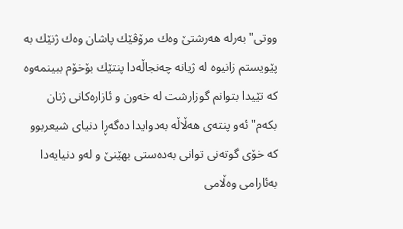ووتی"به‌رله‌ هه‌رشتێ وه‌ك مرۆڤێك پاشان وه‌ك ژنێك به‌ پێویستم زانیوه‌ له‌ ژیانه‌ چه‌نجاڵه‌دا پنتێك بۆخۆم ببینمه‌وه‌ كه‌ تێیدا بتوانم گوزارشت له‌ خه‌ون و ئازاره‌كانی ژنان بكه‌م"ئه‌و پنته‌ی هه‌ڵاڵه‌ به‌دوایدا ده‌گه‌ڕا دنیای شیعربوو كه‌ خۆی گوته‌نی توانی به‌ده‌ستی بهێنێ و له‌و دنیایه‌دا به‌ئارامی وه‌ڵامی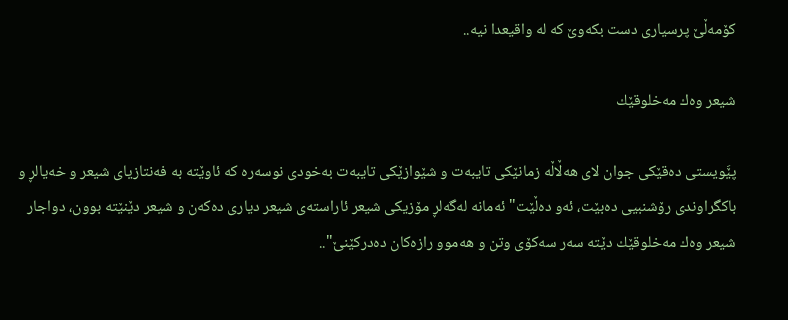كۆمه‌ڵێ پرسیاری دست بكه‌وێ كه‌ له‌ واقیعدا نیه‌..

شیعر وه‌ك مه‌خلوقێك

پێَویستی ده‌قێكی جوان لای هه‌ڵاڵه‌ زمانێكی تایبه‌ت و شێوازێكی تایبه‌ت به‌خودی نوسه‌ره‌ كه‌ ئاوێته‌ به‌ فه‌نتازیای شیعر و خه‌یالڕ و باكگراوندی رۆشنبیی ده‌بێت، ئه‌و ده‌ڵێت" ئه‌مانه‌ له‌گه‌لڕ مۆزیكی شیعر ئاراسته‌ی شیعر دیاری ده‌كه‌ن و شیعر دێنێته‌ بوون، دواجار شیعر وه‌ك مه‌خلوقێك دێته‌ سه‌ر سه‌كۆی وتن و هه‌موو رازه‌كان ده‌دركێنێ"..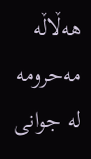هه‌ڵاڵه‌ مه‌حرومه‌ له‌ جوانی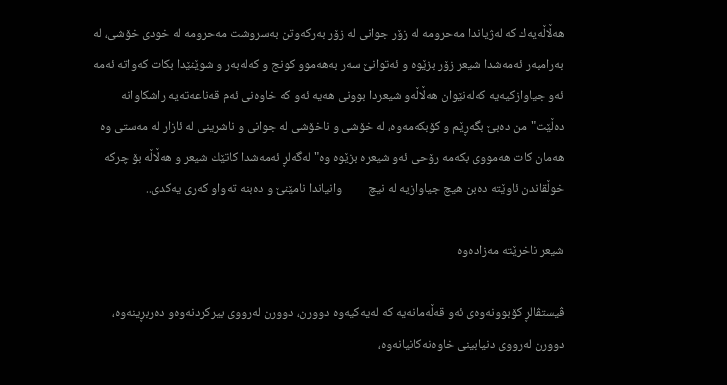هه‌ڵاڵه‌یه‌ك كه‌ له‌ژیاندا مه‌حرومه‌ له‌ زۆر جوانی له‌ زۆر به‌ركه‌وتن به‌سروشت مه‌حرومه‌ له‌ خودی خۆشی، له‌ به‌رامبه‌ر ئه‌مه‌شدا شیعر زۆر بزێوه‌ و ئه‌توانێ سه‌ر به‌هه‌موو كونج و كه‌له‌به‌ر و شوێنێدا بكات كه‌واته‌ ئه‌مه‌ ئه‌و جیاوازكیه‌یه‌ كه‌له‌نێوان هه‌ڵاڵه‌و شیعردا بوونی هه‌یه‌ ئه‌و كه‌ خاوه‌نی ئه‌م قه‌ناعه‌ته‌یه‌ راشكاوانه‌ ده‌ڵێت"من ده‌بێ بگه‌ڕێم و كۆبكه‌مه‌وه‌، له‌ خۆشی و ناخۆشی له‌ جوانی و ناشرینی له‌ ئازار له‌ مه‌ستی وه‌ هه‌مان كات هه‌مووی بكه‌مه‌ رۆحی ئه‌و شیعره‌ بزێوه‌ وه‌" له‌گه‌لڕ ئه‌مه‌شدا كاتێك شیعر و هه‌ڵاڵه‌ بۆ چركه‌ خوڵقاندن ئاوێته‌ ده‌بن هیچ جیاوازیه‌ له‌ نیچ         وانیاندا نامێنێ و ده‌بنه‌ ته‌واو كه‌ری یه‌كدی..

شیعر ناخرێته‌ مه‌زاده‌وه‌

ڤیستڤالڕ كۆبوونه‌وه‌ی ئه‌و قه‌ڵه‌مانه‌یه‌ كه‌ له‌یه‌كیه‌وه‌ دوورن، دوورن له‌رووی بیركردنه‌وه‌و ده‌ربڕینه‌وه‌، دوورن له‌رووی دنیابینی خاوه‌نه‌كانیانه‌وه‌،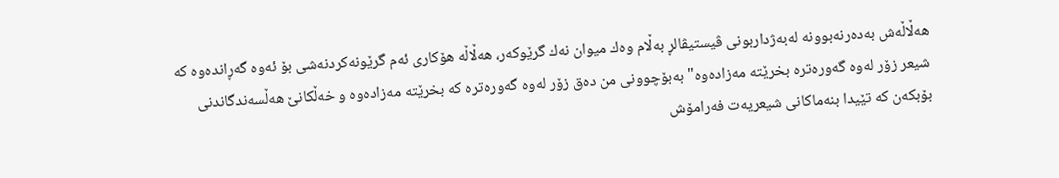هه‌ڵاڵه‌ش به‌ده‌رنه‌بوونه‌ له‌به‌ژداربونی ڤیستیڤالڕ به‌ڵام وه‌ك میوان نه‌ك گرێوكه‌ر، هه‌ڵاڵه‌ هۆكاری ئه‌م گرێونه‌كردنه‌شی بۆ ئه‌وه‌ گه‌ڕانده‌وه‌ كه‌ شیعر زۆر له‌وه‌ گه‌وره‌تره‌ بخرێته‌ مه‌زاده‌وه‌" به‌بۆچوونی من ده‌ق زۆر له‌وه‌ گه‌وره‌تره‌ كه‌ بخرێته‌ مه‌زاده‌وه‌ و خه‌ڵكانێ هه‌ڵسه‌ندگاندنی بۆبكه‌ن كه‌ تێیدا بنه‌ماكانی شیعریه‌ت فه‌رامۆش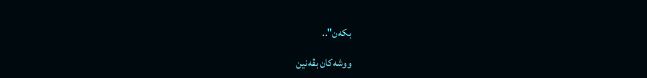بكه‌ن"..

ووشه‌كان بڤه‌نین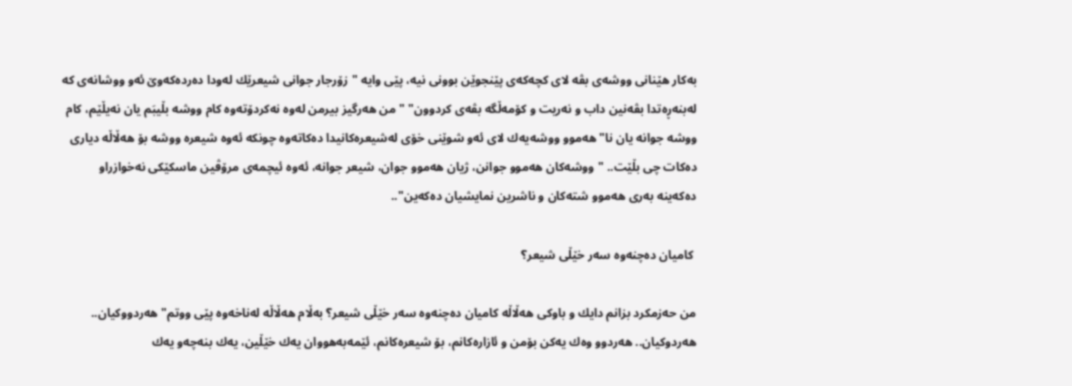به‌كار هێنانی ووشه‌ی بڤه‌ لای كچه‌كه‌ی پێنجوێن بوونی نیه‌، پێی وایه‌ "زۆرجار جوانی شیعرێك له‌ودا ده‌رده‌كه‌وێ ئه‌و ووشانه‌ی كه‌ له‌بنه‌ڕه‌تدا بڤه‌نین داب و نه‌ریت و كۆمه‌ڵگه‌ بڤه‌ی كردوون" " من هه‌رگیز بیرمن له‌وه‌ نه‌كردۆته‌وه‌ كام ووشه‌ بڵیبَم یان نه‌یڵێم، كام ووشه‌ جوانه‌ یان نا" هه‌موو ووشه‌یه‌ك لای ئه‌و شوێنی خۆی له‌شیعره‌كانیدا ده‌كاته‌وه‌ چونكه‌ ئه‌وه‌ شیعره‌ ووشه‌ بۆ هه‌ڵاڵه‌ دیاری ده‌كات چی بڵێت.. " ووشه‌كان هه‌موو جوانن، ژیان هه‌موو جوان، شیعر جوانه‌، ئه‌وه‌ ئیچمه‌ی مرۆڤین ماسكێكی نه‌خوازراو ده‌كه‌ینه‌ به‌ری هه‌موو شته‌كان و ناشرین نمایشیان ده‌كه‌ین"..

 كامیان ده‌چنه‌وه‌ سه‌ر خێڵی شیعر؟

من حه‌زمكرد بزانم دایك و باوكی هه‌ڵاڵه‌ كامیان ده‌چنه‌وه‌ سه‌ر خێڵی شیعر؟ به‌ڵام هه‌ڵاڵه‌ له‌ناخه‌وه‌ پێی ووتم" هه‌ردووكیان.. هه‌ردوكیان.. هه‌ردوو وه‌ك یه‌كن بۆمن و ئازاره‌كانم، بۆ شیعره‌كانم، ئێمه‌به‌هووان یه‌ك خێڵین، یه‌ك بنه‌چه‌و یه‌ك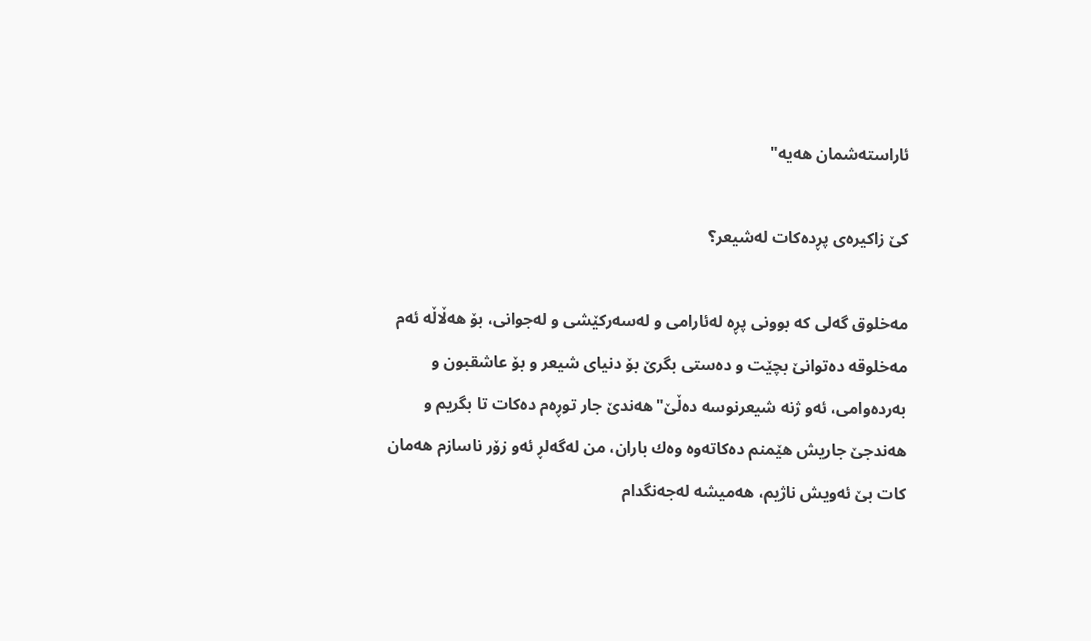ئاراسته‌شمان هه‌یه‌"

كێ زاكیره‌ی پڕده‌كات له‌شیعر؟

مه‌خلوق گه‌لی كه‌ بوونی پڕه‌ له‌ئارامی و له‌سه‌ركێشی و له‌جوانی، بۆ هه‌ڵاڵه‌ ئه‌م مه‌خلوقه‌ ده‌توانێ بچێت و ده‌ستی بگرێ بۆ دنیای شیعر و بۆ عاشقبون و به‌رده‌وامی، ئه‌و ژنه‌ شیعرنوسه‌ ده‌ڵێ"هه‌ندێ جار توڕه‌م ده‌كات تا بگریم و هه‌ندجێ جاریش هێمنم ده‌كاته‌وه‌ وه‌ك باران، من له‌گه‌لڕ ئه‌و زۆر ناسازم هه‌مان كات بێ ئه‌ویش ناژیم، هه‌میشه‌ له‌جه‌نگدام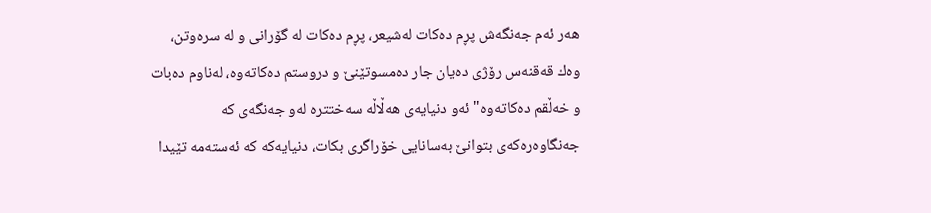هه‌ر ئه‌م جه‌نگه‌ش پڕم ده‌كات له‌شیعر، پڕم ده‌كات له‌ گۆرانی و له‌ سره‌وتن، وه‌ك قه‌قنه‌س رۆژی ده‌یان جار ده‌مسوتێنێ و دروستم ده‌كاته‌وه‌، له‌ناوم ده‌بات و خه‌ڵقم ده‌كاته‌وه‌"ئه‌و دنیایه‌ی هه‌ڵاڵه‌ سه‌ختتره‌ له‌و جه‌نگه‌ی كه‌ جه‌نگاوه‌ره‌كه‌ی بتوانێ به‌سانایی خۆراگری بكات، دنیایه‌كه‌ كه‌ ئه‌سته‌مه‌ تێیدا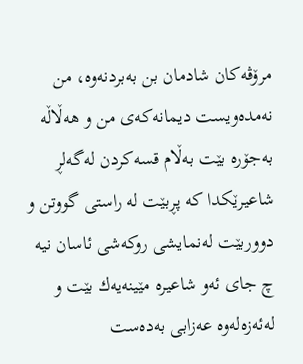مرۆڤه‌كان شادمان بن به‌بردنه‌وه‌، من نه‌مده‌ویست دیمانه‌كه‌ی من و هه‌ڵاڵه‌ به‌جۆره‌ بێت به‌ڵام قسه‌كردن له‌گه‌لڕ شاعیرێكدا كه‌ پڕبێت له‌ راستی گووتن و دووربێت له‌نمایشی روكه‌شی ئاسان نیه‌ چ جای ئه‌و شاعیره‌ مێینه‌یه‌ك بێت و له‌ئه‌زه‌له‌وه‌ عه‌زابی به‌ده‌ست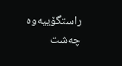راستگۆییه‌وه‌ چه‌شت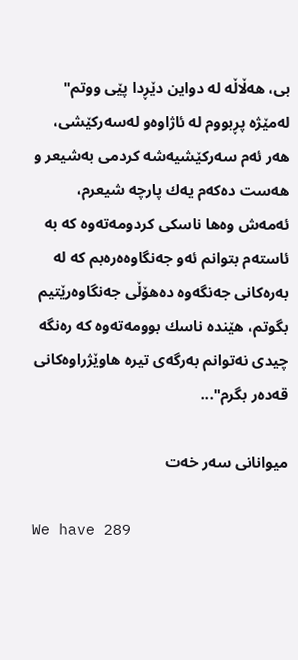بی، هه‌ڵاڵه‌ له‌ دواین دێڕدا پێی ووتم" له‌مێژه‌ پڕبووم له‌ ئاژاوه‌و له‌سه‌ركێشی، هه‌ر ئه‌م سه‌ركێشیه‌شه‌ كردمی به‌شیعر و هه‌ست ده‌كه‌م یه‌ك پارچه‌ شیعرم، ئه‌مه‌ش وه‌ها ناسكی كردومه‌ته‌وه‌ كه‌ به‌ ئاسته‌م بتوانم ئه‌و جه‌نگاوه‌ه‌ره‌بم كه‌ له‌ به‌ره‌كانی جه‌نگه‌وه‌ ده‌هۆڵی جه‌نگاوه‌رێتیم بگوتم، هێنده‌ ناسك بوومه‌ته‌وه‌ كه‌ ره‌نگه‌ چیدی نه‌توانم به‌رگه‌ی تیره‌ هاوێژراوه‌كانی قه‌ده‌ر بگرم"...

میوانانی سەر خەت

We have 289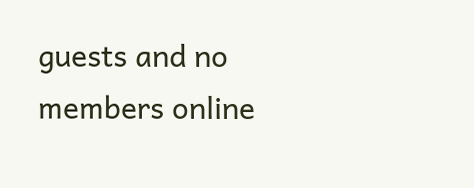guests and no members online